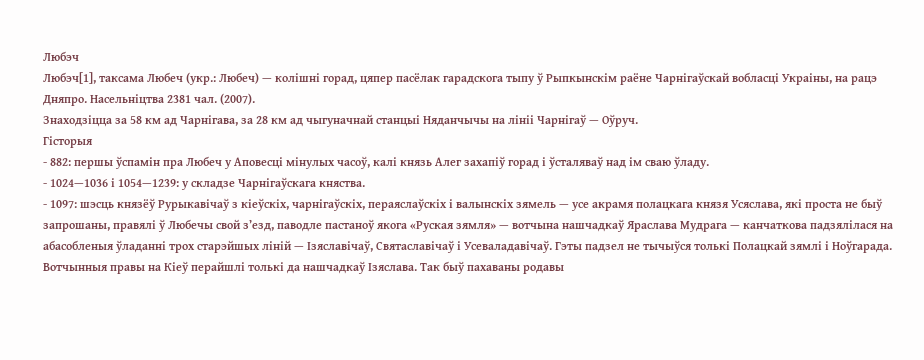Любэч
Любэч[1], таксама Любеч (укр.: Любеч) — колішні горад, цяпер пасёлак гарадскога тыпу ў Рыпкынскім раёне Чарнігаўскай вобласці Украіны, на рацэ Дняпро. Насельніцтва 2381 чал. (2007).
Знаходзіцца за 58 км ад Чарнігава, за 28 км ад чыгуначнай станцыі Няданчычы на лініі Чарнігаў — Оўруч.
Гісторыя
- 882: першы ўспамін пра Любеч у Аповесці мінулых часоў, калі князь Алег захапіў горад і ўсталяваў над ім сваю ўладу.
- 1024—1036 і 1054—1239: у складзе Чарнігаўскага княства.
- 1097: шэсць князёў Рурыкавічаў з кіеўскіх, чарнігаўскіх, пераяслаўскіх і валынскіх зямель — усе акрамя полацкага князя Усяслава, які проста не быў запрошаны, правялі ў Любечы свой з’езд, паводле пастаноў якога «Руская зямля» — вотчына нашчадкаў Яраслава Мудрага — канчаткова падзялілася на абасобленыя ўладанні трох старэйшых ліній — Ізяславічаў, Святаславічаў і Усеваладавічаў. Гэты падзел не тычыўся толькі Полацкай зямлі і Ноўгарада. Вотчынныя правы на Кіеў перайшлі толькі да нашчадкаў Ізяслава. Так быў пахаваны родавы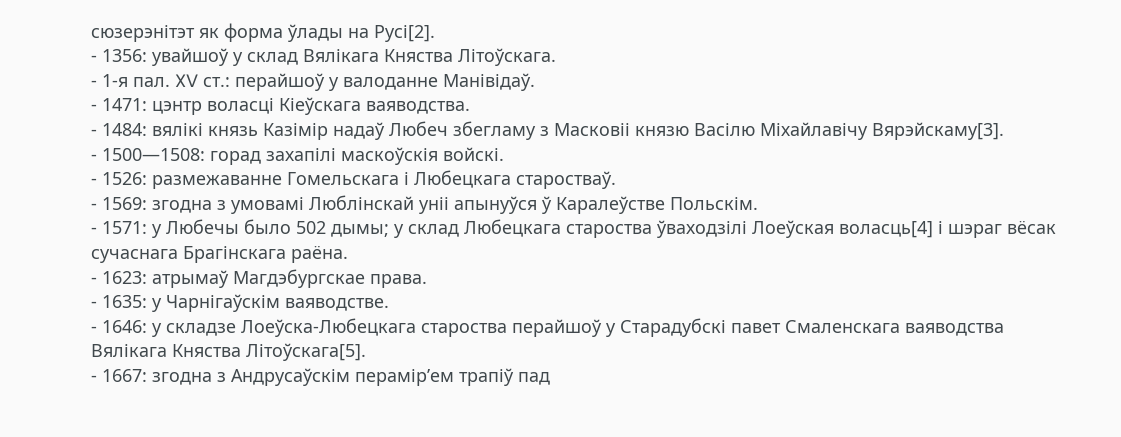сюзерэнітэт як форма ўлады на Русі[2].
- 1356: увайшоў у склад Вялікага Княства Літоўскага.
- 1-я пал. XV ст.: перайшоў у валоданне Манівідаў.
- 1471: цэнтр воласці Кіеўскага ваяводства.
- 1484: вялікі князь Казімір надаў Любеч збегламу з Масковіі князю Васілю Міхайлавічу Вярэйскаму[3].
- 1500—1508: горад захапілі маскоўскія войскі.
- 1526: размежаванне Гомельскага і Любецкага старостваў.
- 1569: згодна з умовамі Люблінскай уніі апынуўся ў Каралеўстве Польскім.
- 1571: у Любечы было 502 дымы; у склад Любецкага староства ўваходзілі Лоеўская воласць[4] і шэраг вёсак сучаснага Брагінскага раёна.
- 1623: атрымаў Магдэбургскае права.
- 1635: у Чарнігаўскім ваяводстве.
- 1646: у складзе Лоеўска-Любецкага староства перайшоў у Старадубскі павет Смаленскага ваяводства Вялікага Княства Літоўскага[5].
- 1667: згодна з Андрусаўскім перамір’ем трапіў пад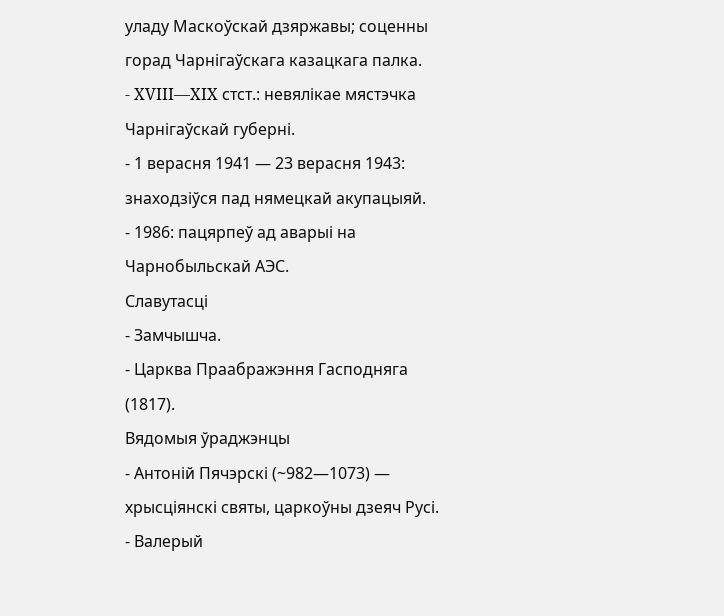уладу Маскоўскай дзяржавы; соценны горад Чарнігаўскага казацкага палка.
- XVIII—XIX стст.: невялікае мястэчка Чарнігаўскай губерні.
- 1 верасня 1941 — 23 верасня 1943: знаходзіўся пад нямецкай акупацыяй.
- 1986: пацярпеў ад аварыі на Чарнобыльскай АЭС.
Славутасці
- Замчышча.
- Царква Праабражэння Гасподняга (1817).
Вядомыя ўраджэнцы
- Антоній Пячэрскі (~982—1073) — хрысціянскі святы, царкоўны дзеяч Русі.
- Валерый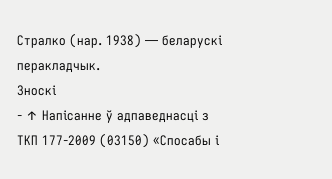Стралко (нар. 1938) — беларускі перакладчык.
Зноскі
- ↑ Напісанне ў адпаведнасці з ТКП 177-2009 (03150) «Спосабы і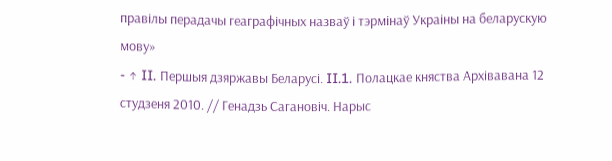правілы перадачы геаграфічных назваў і тэрмінаў Украіны на беларускую мову»
- ↑ II. Першыя дзяржавы Беларусі. II.1. Полацкае княства Архівавана 12 студзеня 2010. // Генадзь Сагановіч. Нарыс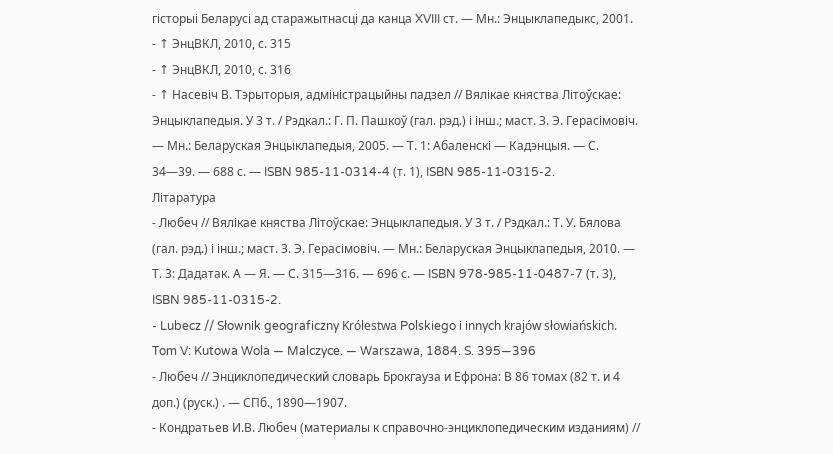гісторыі Беларусі ад старажытнасці да канца XVIII ст. — Мн.: Энцыклапедыкс, 2001.
- ↑ ЭнцВКЛ, 2010, с. 315
- ↑ ЭнцВКЛ, 2010, с. 316
- ↑ Насевіч В. Тэрыторыя, адміністрацыйны падзел // Вялікае княства Літоўскае: Энцыклапедыя. У 3 т. / Рэдкал.: Г. П. Пашкоў (гал. рэд.) і інш.; маст. З. Э. Герасімовіч. — Мн.: Беларуская Энцыклапедыя, 2005. — Т. 1: Абаленскі — Кадэнцыя. — С. 34—39. — 688 с. — ISBN 985-11-0314-4 (т. 1), ISBN 985-11-0315-2.
Літаратура
- Любеч // Вялікае княства Літоўскае: Энцыклапедыя. У 3 т. / Рэдкал.: Т. У. Бялова (гал. рэд.) і інш.; маст. З. Э. Герасімовіч. — Мн.: Беларуская Энцыклапедыя, 2010. — Т. 3: Дадатак. А — Я. — С. 315—316. — 696 с. — ISBN 978-985-11-0487-7 (т. 3), ISBN 985-11-0315-2.
- Lubecz // Słownik geograficzny Królestwa Polskiego i innych krajów słowiańskich. Tom V: Kutowa Wola — Malczyce. — Warszawa, 1884. S. 395—396
- Любеч // Энциклопедический словарь Брокгауза и Ефрона: В 86 томах (82 т. и 4 доп.) (руск.) . — СПб., 1890—1907.
- Кондратьев И.В. Любеч (материалы к справочно-энциклопедическим изданиям) //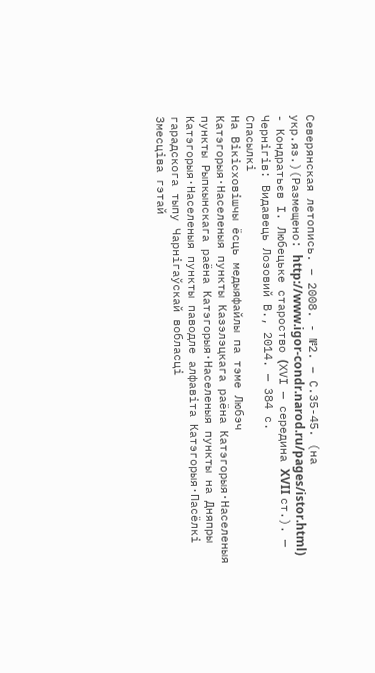Северянская летопись. – 2008. - №2. – С.35-45. (на укр.яз.)(Размещено: http://www.igor-condr.narod.ru/pages/istor.html)
- Кондратьєв І. Любецьке староство (XVІ — середина XVII ст.). — Чернігів: Видавець Лозовий В., 2014. — 384 с.
Спасылкі
На Вікісховішчы ёсць медыяфайлы па тэме Любэч
Катэгорыя·Населеныя пункты Казэлэцкага раёна Катэгорыя·Населеныя пункты Рыпкынскага раёна Катэгорыя·Населеныя пункты на Дняпры Катэгорыя·Населеныя пункты паводле алфавіта Катэгорыя·Пасёлкі гарадскога тыпу Чарнігаўскай вобласці
Змесціва гэтай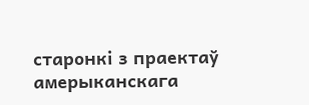старонкі з праектаў амерыканскага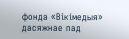фонда «Вікімедыя» дасяжнае пад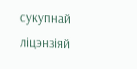сукупнай ліцэнзіяй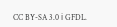CC BY-SA 3.0 і GFDL.